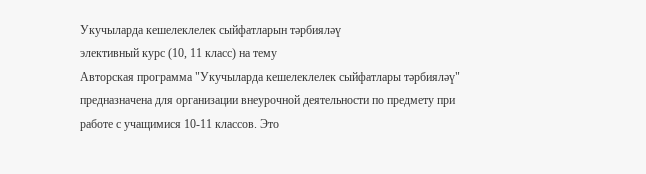Укучыларда кешелеклелек сыйфатларын тәрбияләү
элективный курс (10, 11 класс) на тему
Авторская программа "Укучыларда кешелеклелек сыйфатлары тәрбияләү" предназначена для организации внеурочной деятельности по предмету при работе с учащимися 10-11 классов. Это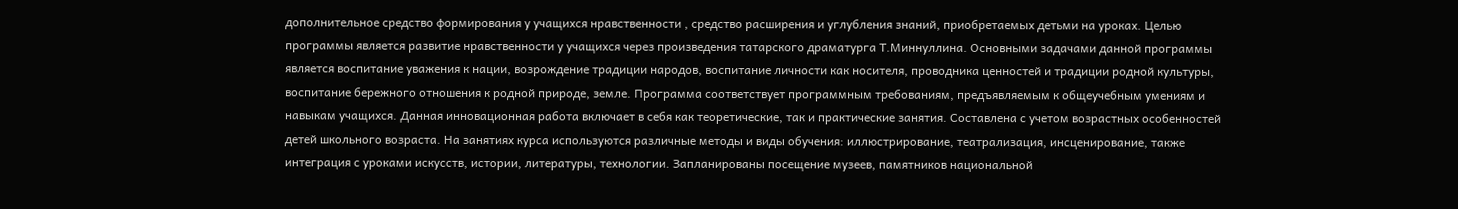дополнительное средство формирования у учащихся нравственности , средство расширения и углубления знаний, приобретаемых детьми на уроках. Целью программы является развитие нравственности у учащихся через произведения татарского драматурга Т.Миннуллина. Основными задачами данной программы является воспитание уважения к нации, возрождение традиции народов, воспитание личности как носителя, проводника ценностей и традиции родной культуры, воспитание бережного отношения к родной природе, земле. Программа соответствует программным требованиям, предъявляемым к общеучебным умениям и навыкам учащихся. Данная инновационная работа включает в себя как теоретические, так и практические занятия. Составлена с учетом возрастных особенностей детей школьного возраста. На занятиях курса используются различные методы и виды обучения: иллюстрирование, театрализация, инсценирование, также интеграция с уроками искусств, истории, литературы, технологии. Запланированы посещение музеев, памятников национальной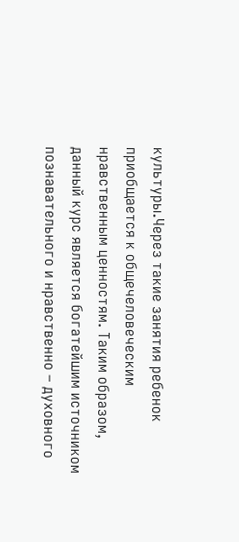культуры.Через такие занятия ребенок приобщается к общечеловеческим нравственным ценностям. Таким образом, данный курс является богатейшим источником познавательного и нравственно – духовного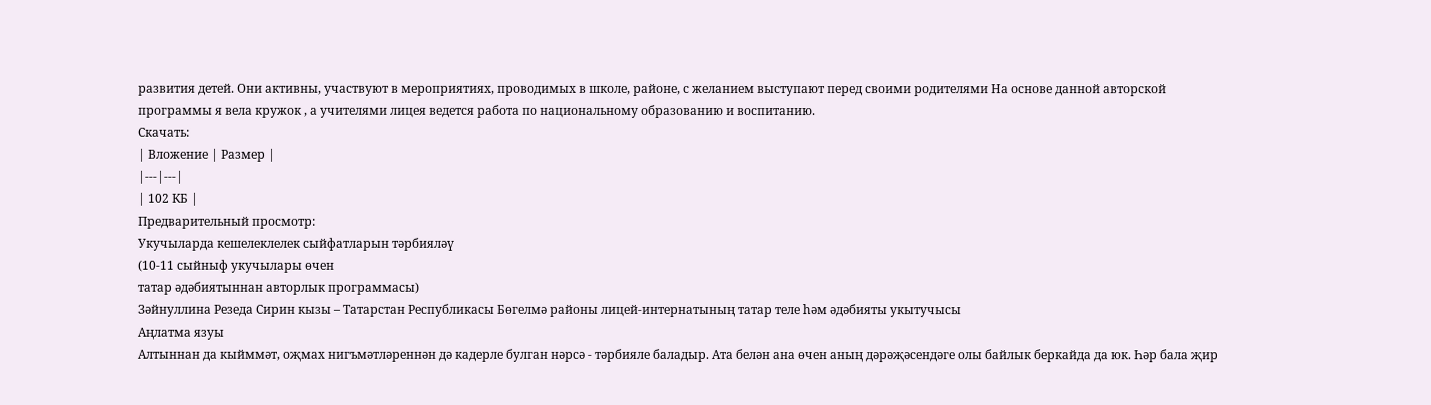развития детей. Они активны, участвуют в мероприятиях, проводимых в школе, районе, с желанием выступают перед своими родителями На основе данной авторской программы я вела кружок , а учителями лицея ведется работа по национальному образованию и воспитанию.
Скачать:
| Вложение | Размер |
|---|---|
| 102 КБ |
Предварительный просмотр:
Укучыларда кешелеклелек сыйфатларын тәрбияләү
(10-11 сыйныф укучылары өчен
татар әдәбиятыннан авторлык программасы)
Зәйнуллина Резеда Сирин кызы – Татарстан Республикасы Бөгелмә районы лицей-интернатының татар теле һәм әдәбияты укытучысы
Аңлатма язуы
Алтыннан да кыйммәт, оҗмах нигъмәтләреннән дә кадерле булган нәрсә - тәрбияле баладыр. Ата белән ана өчен аның дәрәҗәсендәге олы байлык беркайда да юк. Һәр бала җир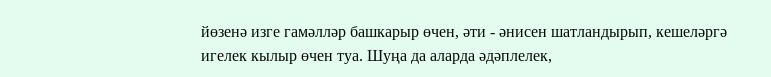йөзенә изге гамәлләр башкарыр өчен, әти - әнисен шатландырып, кешеләргә игелек кылыр өчен туа. Шуңа да аларда әдәплелек,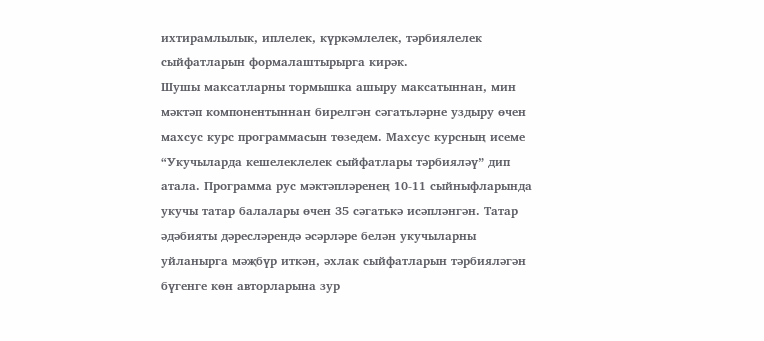ихтирамлылык, иплелек, күркәмлелек, тәрбиялелек сыйфатларын формалаштырырга кирәк.
Шушы максатларны тормышка ашыру максатыннан, мин мәктәп компонентыннан бирелгән сәгатьләрне уздыру өчен махсус курс программасын төзедем. Махсус курсның исеме “Укучыларда кешелеклелек сыйфатлары тәрбияләү” дип атала. Программа рус мәктәпләренең 10-11 сыйныфларында укучы татар балалары өчен 35 сәгатькә исәпләнгән. Татар әдәбияты дәресләрендә әсәрләре белән укучыларны уйланырга мәҗбүр иткән, әхлак сыйфатларын тәрбияләгән бүгенге көн авторларына зур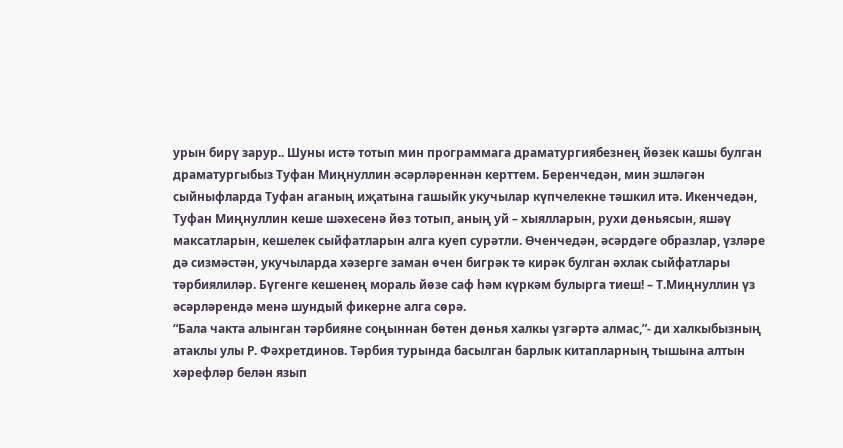урын бирү зарур.. Шуны истә тотып мин программага драматургиябезнең йөзек кашы булган драматургыбыз Туфан Миңнуллин әсәрләреннән керттем. Беренчедән, мин эшләгән сыйныфларда Туфан аганың иҗатына гашыйк укучылар күпчелекне тәшкил итә. Икенчедән, Туфан Миңнуллин кеше шәхесенә йөз тотып, аның уй – хыялларын, рухи дөньясын, яшәү максатларын, кешелек сыйфатларын алга куеп сурәтли. Өченчедән, әсәрдәге образлар, үзләре дә сизмәстән, укучыларда хәзерге заман өчен бигрәк тә кирәк булган әхлак сыйфатлары тәрбиялиләр. Бүгенге кешенең мораль йөзе саф һәм күркәм булырга тиеш! – Т.Миңнуллин үз әсәрләрендә менә шундый фикерне алга сөрә.
“Бала чакта алынган тәрбияне соңыннан бөтен дөнья халкы үзгәртә алмас,”- ди халкыбызның атаклы улы Р. Фәхретдинов. Тәрбия турында басылган барлык китапларның тышына алтын хәрефләр белән язып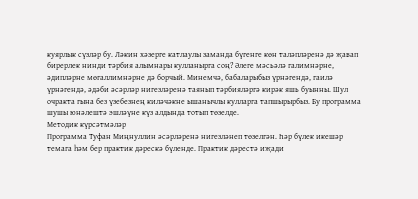куярлык сүзләр бу. Ләкин хәзерге катлаулы заманда бүгенге көн таләпләренә дә җавап бирерлек нинди тәрбия алымнары кулланырга соң? Әлеге мәсьәлә галимнәрне, әдипләрне мөгаллимнәрне дә борчый. Минемчә, бабаларыбыз үрнәгендә, гаилә үрнәгендә, әдәби әсәрләр нигезләренә таянып тәрбияләргә кирәк яшь буынны. Шул очракта гына без үзебезнең киләчәкне ышанычлы кулларга тапшырырбыз. Бу программа шушы юнәлештә эшләүне күз алдында тотып төзелде.
Методик күрсәтмәләр
Программа Туфан Миңнуллин әсәрләренә нигезләнеп төзелгән. Һәр бүлек икешәр темага һәм бер практик дәрескә бүленде. Практик дәрестә иҗади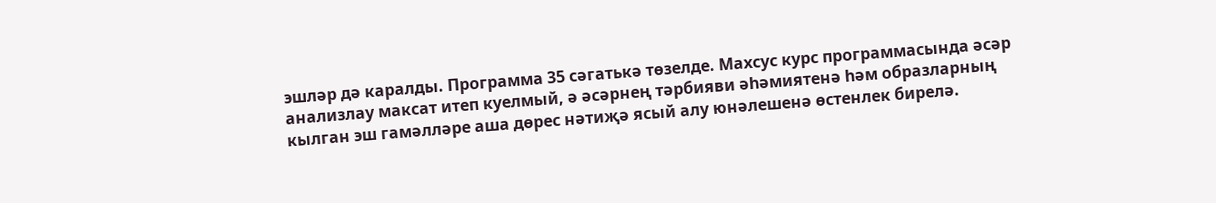эшләр дә каралды. Программа 35 сәгатькә төзелде. Махсус курс программасында әсәр анализлау максат итеп куелмый, ә әсәрнең тәрбияви әһәмиятенә һәм образларның кылган эш гамәлләре аша дөрес нәтиҗә ясый алу юнәлешенә өстенлек бирелә.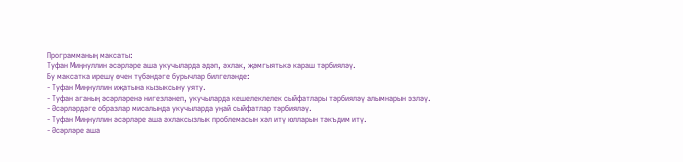Программаның максаты:
Туфан Миңнуллин әсәрләре аша укучыларда әдәп, әхлак, җәмгыятькә караш тәрбияләү.
Бу максатка ирешү өчен түбәндәге бурычлар билгеләнде:
- Туфан Миңнуллин иҗатына кызыксыну уяту.
- Туфан аганың әсәрләренә нигезләнеп, укучыларда кешелеклелек сыйфатлары тәрбияләү алымнарын эзләү.
- Әсәрләрдәге образлар мисалында укучыларда уңай сыйфатлар тәрбияләү.
- Туфан Миңнуллин әсәрләре аша әхлаксызлык проблемасын хәл итү юлларын тәкъдим итү.
- Әсәрләре аша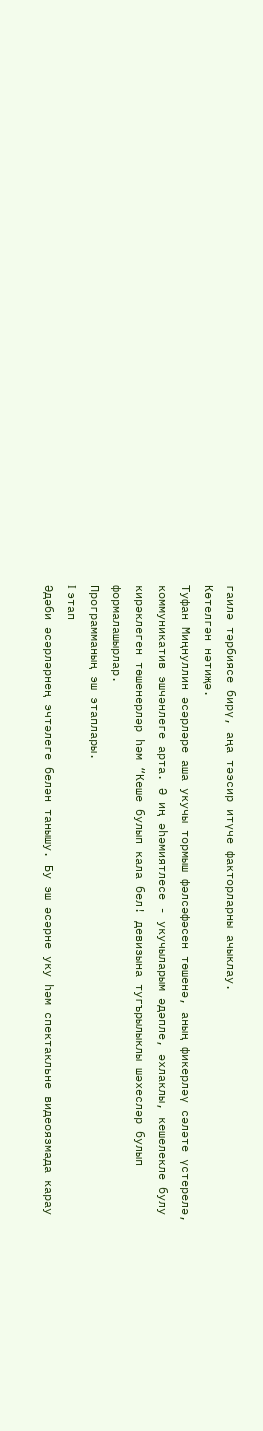гаилә тәрбиясе бирү, аңа тәэсир итүче факторларны ачыклау.
Көтелгән нәтиҗә.
Туфан Миңнуллин әсәрләре аша укучы тормыш фәлсәфәсен төшенә, аның фикерләү сәләте үстерелә, коммуникатив эшчәнлеге арта. Ә иң әһәмиятлесе - укучыларым әдәпле, әхлаклы, кешелекле булу кирәклеген төшенерләр һәм “Кеше булып кала бел! девизына тугърылыклы шәхесләр булып формалашырлар.
Программаның эш этаплары.
I этап
Әдәби әсәрләрнең эчтәлеге белән танышу. Бу эш әсәрне уку һәм спектакльне видеоязмада карау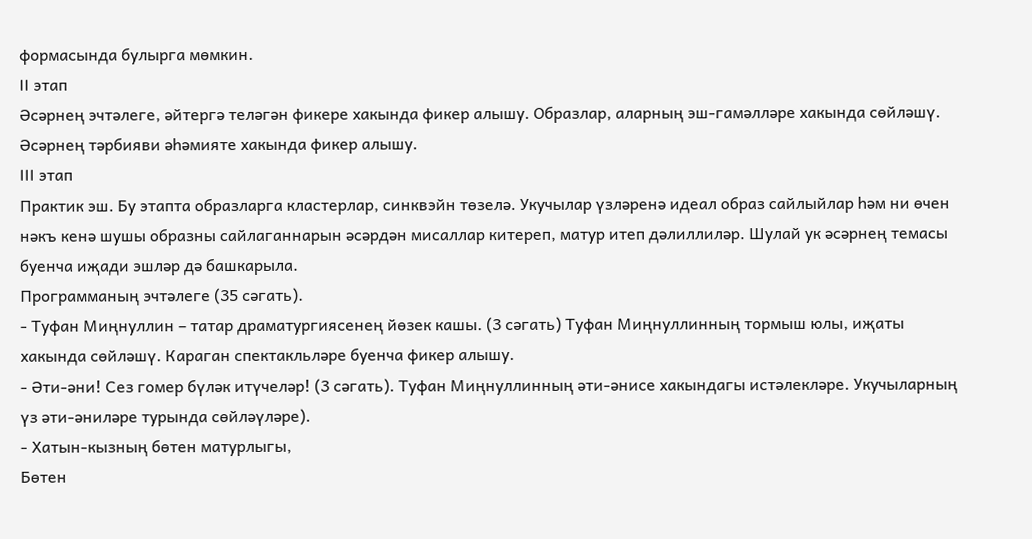формасында булырга мөмкин.
II этап
Әсәрнең эчтәлеге, әйтергә теләгән фикере хакында фикер алышу. Образлар, аларның эш-гамәлләре хакында сөйләшү. Әсәрнең тәрбияви әһәмияте хакында фикер алышу.
III этап
Практик эш. Бу этапта образларга кластерлар, синквэйн төзелә. Укучылар үзләренә идеал образ сайлыйлар һәм ни өчен нәкъ кенә шушы образны сайлаганнарын әсәрдән мисаллар китереп, матур итеп дәлиллиләр. Шулай ук әсәрнең темасы буенча иҗади эшләр дә башкарыла.
Программаның эчтәлеге (35 сәгать).
- Туфан Миңнуллин – татар драматургиясенең йөзек кашы. (3 сәгать) Туфан Миңнуллинның тормыш юлы, иҗаты хакында сөйләшү. Караган спектакльләре буенча фикер алышу.
- Әти-әни! Сез гомер бүләк итүчеләр! (3 сәгать). Туфан Миңнуллинның әти-әнисе хакындагы истәлекләре. Укучыларның үз әти-әниләре турында сөйләүләре).
- Хатын-кызның бөтен матурлыгы,
Бөтен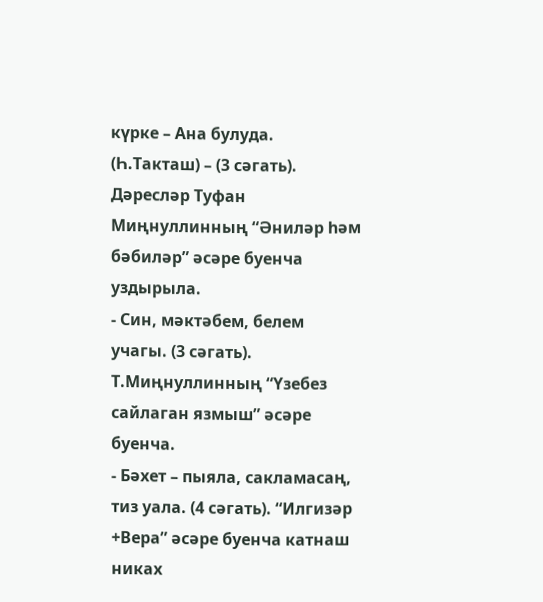күрке – Ана булуда. (Һ.Такташ) – (3 сәгать). Дәресләр Туфан Миңнуллинның “Әниләр һәм бәбиләр” әсәре буенча уздырыла.
- Син, мәктәбем, белем учагы. (3 сәгать). Т.Миңнуллинның “Үзебез сайлаган язмыш” әсәре буенча.
- Бәхет – пыяла, сакламасаң, тиз уала. (4 сәгать). “Илгизәр +Вера” әсәре буенча катнаш никах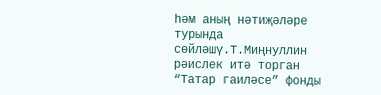һәм аның нәтиҗәләре турында сөйләшү.Т.Миңнуллин рәислек итә торган “Татар гаиләсе” фонды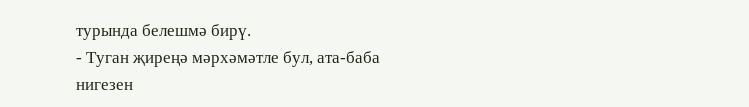турында белешмә бирү.
- Туган җиреңә мәрхәмәтле бул, ата-баба нигезен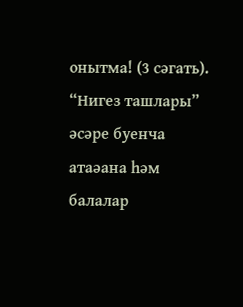онытма! (3 сәгать). “Нигез ташлары” әсәре буенча атаәана һәм балалар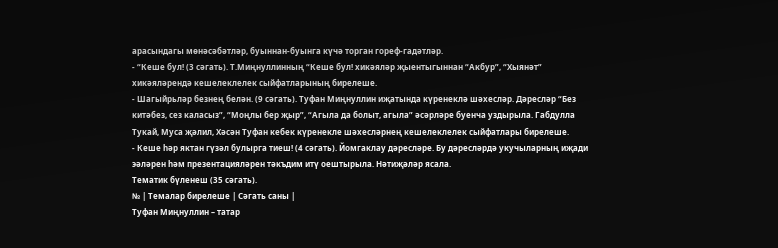арасындагы мөнәсәбәтләр, буыннан-буынга күчә торган гореф-гадәтләр.
- “Кеше бул! (3 сәгать). Т.Миңнуллинның “Кеше бул! хикәяләр җыентыгыннан “Акбур”, “Хыянәт” хикәяләрендә кешелеклелек сыйфатларының бирелеше.
- Шагыйрьләр безнең белән. (9 сәгать). Туфан Миңнуллин иҗатында күренеклә шәхесләр. Дәресләр “Без китәбез, сез каласыз”, “Моңлы бер җыр”, “Агыла да болыт, агыла” әсәрләре буенча уздырыла. Габдулла Тукай, Муса җәлил, Хәсән Туфан кебек күренекле шәхесләрнең кешелеклелек сыйфатлары бирелеше.
- Кеше һәр яктан гүзәл булырга тиеш! (4 сәгать). Йомгаклау дәресләре. Бу дәресләрдә укучыларның иҗади эәләрен һәм презентацияләрен тәкъдим итү оештырыла. Нәтиҗәләр ясала.
Тематик бүленеш (35 сәгать).
№ | Темалар бирелеше | Сәгать саны |
Туфан Миңнуллин – татар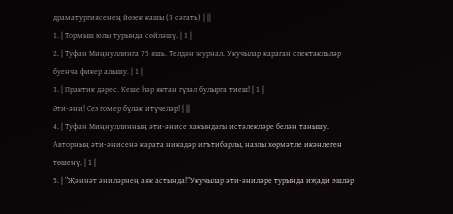драматургиясенең йөзек кашы (3 сәгать) | ||
1. | Тормыш юлы турында сөйләшү. | 1 |
2. | Туфан Миңнуллинга 75 яшь. Телдән журнал. Укучылар караган спектакльләр буенча фикер алышу. | 1 |
3. | Практик дәрес. Кеше һәр яктан гүзәл булырга тиеш! | 1 |
Әти-әни! Сез гомер бүләк итүчеләр! | ||
4. | Туфан Миңнуллинның әти-әнисе хакындагы истәлекләре белән танышу. Авторның әти-әнисенә карата никадәр игътибарлы, назлы хөрмәтле икәнлеген төшенү. | 1 |
5. | “Җәннәт әниләрнең аяк астында!”Укучылар әти-әниләре турында иҗади эшләр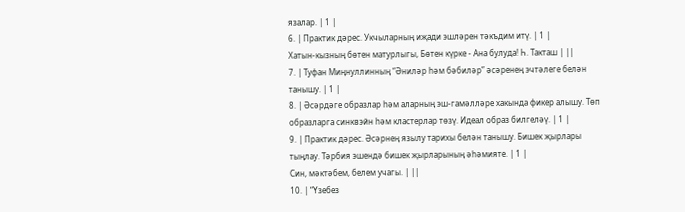язалар. | 1 |
6. | Практик дәрес. Укчыларның иҗади эшләрен тәкъдим итү. | 1 |
Хатын-кызның бөтен матурлыгы, Бөтен күрке - Ана булуда! Һ. Такташ | ||
7. | Туфан Миңнуллинның “Әниләр һәм бәбиләр” әсәренең эчтәлеге белән танышу. | 1 |
8. | Әсәрдәге образлар һәм аларның эш-гамәлләре хакында фикер алышу. Төп образларга синквэйн һәм кластерлар төзү. Идеал образ билгеләү. | 1 |
9. | Практик дәрес. Әсәрнең язылу тарихы белән танышу. Бишек җырлары тыңлау. Тәрбия эшендә бишек җырларының әһәмияте. | 1 |
Син, мәктәбем, белем учагы. | ||
10. | “Үзебез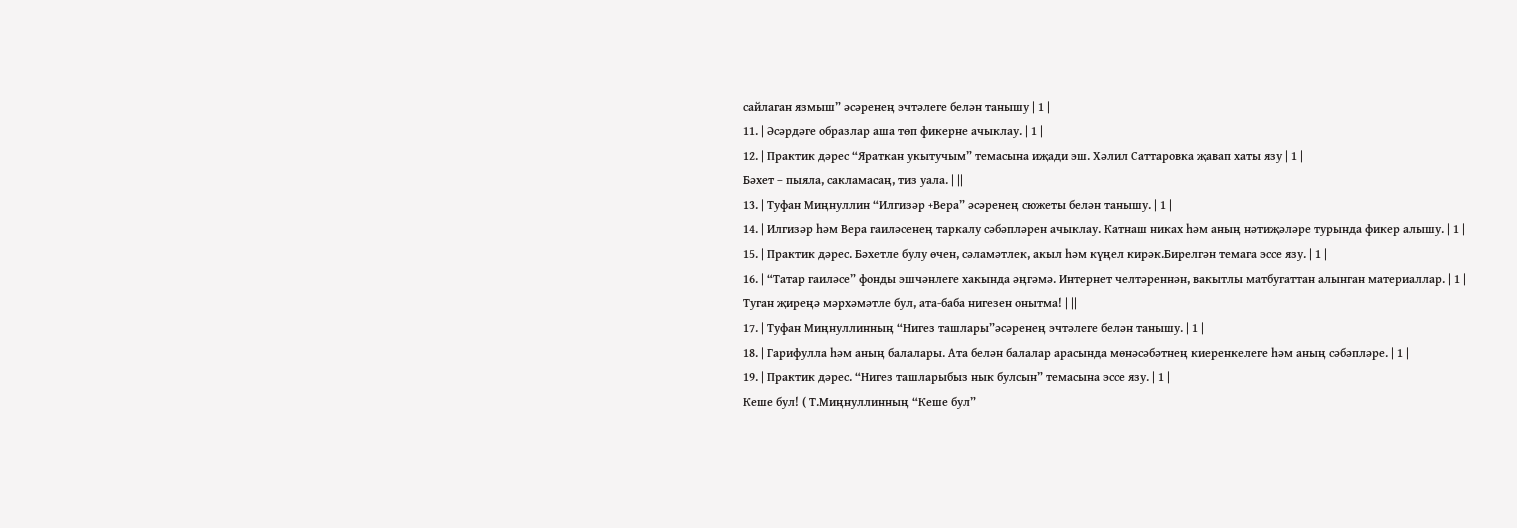сайлаган язмыш” әсәренең эчтәлеге белән танышу | 1 |
11. | Әсәрдәге образлар аша төп фикерне ачыклау. | 1 |
12. | Практик дәрес “Яраткан укытучым” темасына иҗади эш. Хәлил Саттаровка җавап хаты язу | 1 |
Бәхет – пыяла, сакламасаң, тиз уала. | ||
13. | Туфан Миңнуллин “Илгизәр +Вера” әсәренең сюжеты белән танышу. | 1 |
14. | Илгизәр һәм Вера гаиләсенең таркалу сәбәпләрен ачыклау. Катнаш никах һәм аның нәтиҗәләре турында фикер алышу. | 1 |
15. | Практик дәрес. Бәхетле булу өчен, сәламәтлек, акыл һәм күңел кирәк.Бирелгән темага эссе язу. | 1 |
16. | “Татар гаиләсе” фонды эшчәнлеге хакында әңгәмә. Интернет челтәреннән, вакытлы матбугаттан алынган материаллар. | 1 |
Туган җиреңә мәрхәмәтле бул, ата-баба нигезен онытма! | ||
17. | Туфан Миңнуллинның “Нигез ташлары”әсәренең эчтәлеге белән танышу. | 1 |
18. | Гарифулла һәм аның балалары. Ата белән балалар арасында мөнәсәбәтнең киеренкелеге һәм аның сәбәпләре. | 1 |
19. | Практик дәрес. “Нигез ташларыбыз нык булсын” темасына эссе язу. | 1 |
Кеше бул! ( Т.Миңнуллинның “Кеше бул”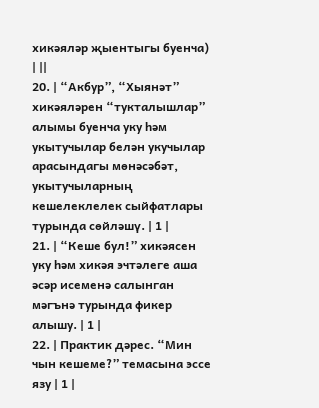хикәяләр җыентыгы буенча) | ||
20. | “Акбур”, “Хыянәт” хикәяләрен “тукталышлар” алымы буенча уку һәм укытучылар белән укучылар арасындагы мөнәсәбәт, укытучыларның кешелеклелек сыйфатлары турында сөйләшү. | 1 |
21. | “Кеше бул!” хикәясен уку һәм хикәя эчтәлеге аша әсәр исеменә салынган мәгънә турында фикер алышу. | 1 |
22. | Практик дәрес. “Мин чын кешеме?” темасына эссе язу | 1 |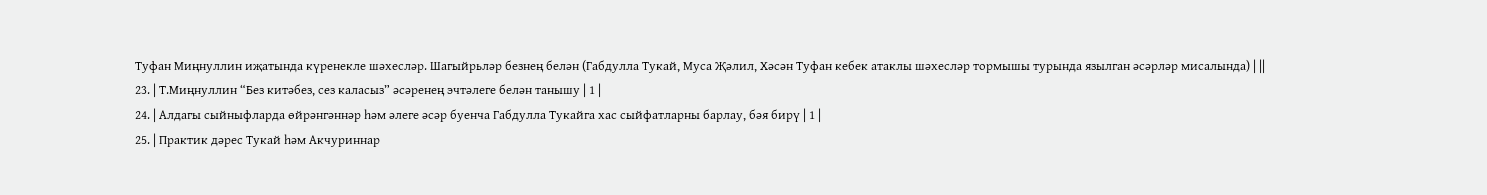Туфан Миңнуллин иҗатында күренекле шәхесләр. Шагыйрьләр безнең белән (Габдулла Тукай, Муса Җәлил, Хәсән Туфан кебек атаклы шәхесләр тормышы турында язылган әсәрләр мисалында) | ||
23. | Т.Миңнуллин “Без китәбез, сез каласыз” әсәренең эчтәлеге белән танышу | 1 |
24. | Алдагы сыйныфларда өйрәнгәннәр һәм әлеге әсәр буенча Габдулла Тукайга хас сыйфатларны барлау, бәя бирү | 1 |
25. | Практик дәрес Тукай һәм Акчуриннар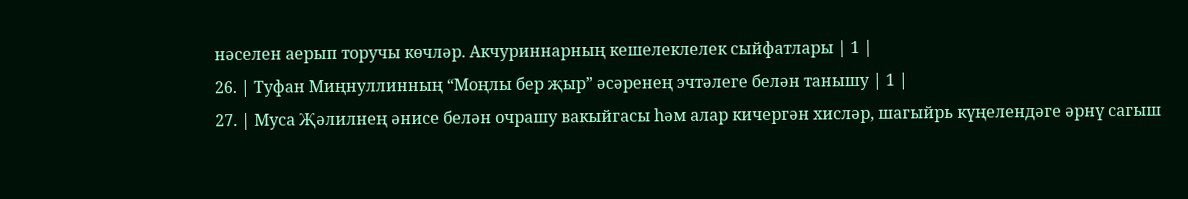нәселен аерып торучы көчләр. Акчуриннарның кешелеклелек сыйфатлары | 1 |
26. | Туфан Миңнуллинның “Моңлы бер җыр” әсәренең эчтәлеге белән танышу | 1 |
27. | Муса Җәлилнең әнисе белән очрашу вакыйгасы һәм алар кичергән хисләр, шагыйрь күңелендәге әрнү сагыш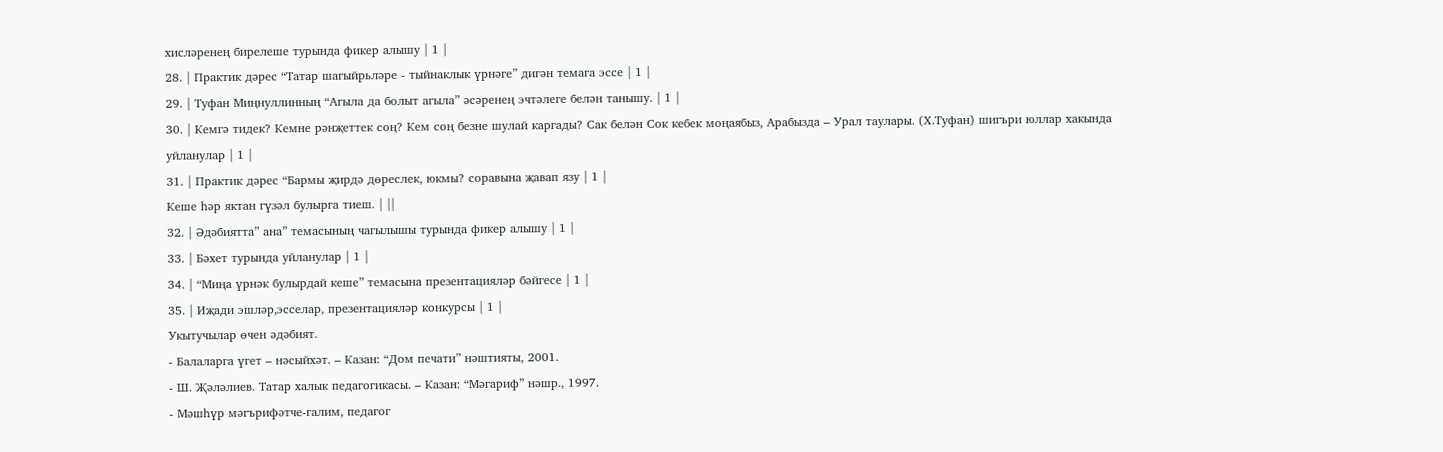хисләренең бирелеше турында фикер алышу | 1 |
28. | Практик дәрес “Татар шагыйрьләре - тыйнаклык үрнәге” дигән темага эссе | 1 |
29. | Туфан Миңнуллинның “Агыла да болыт агыла” әсәренең эчтәлеге белән танышу. | 1 |
30. | Кемгә тидек? Кемне рәнҗеттек соң? Кем соң безне шулай каргады? Сак белән Сок кебек моңаябыз, Арабызда – Урал таулары. (Х.Туфан) шигъри юллар хакында уйланулар | 1 |
31. | Практик дәрес “Бармы җирдә дөреслек, юкмы? соравына җавап язу | 1 |
Кеше һәр яктан гүзәл булырга тиеш. | ||
32. | Әдәбиятта” ана” темасының чагылышы турында фикер алышу | 1 |
33. | Бәхет турында уйланулар | 1 |
34. | “Миңа үрнәк булырдай кеше” темасына презентацияләр бәйгесе | 1 |
35. | Иҗади эшләр,эсселар, презентацияләр конкурсы | 1 |
Укытучылар өчен әдәбият.
- Балаларга үгет – нәсыйхәт. – Казан: “Дом печати” нәштияты, 2001.
- Ш. Җәләлиев. Татар халык педагогикасы. – Казан: “Мәгариф” нәшр., 1997.
- Мәшһүр мәгърифәтче-галим, педагог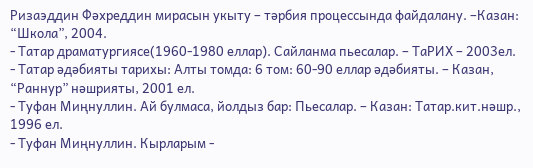Ризаэддин Фәхреддин мирасын укыту – тәрбия процессында файдалану. –Казан: “Школа”, 2004.
- Татар драматургиясе(1960-1980 еллар). Сайланма пьесалар. – ТаРИХ – 2003ел.
- Татар әдәбияты тарихы: Алты томда: 6 том: 60-90 еллар әдәбияты. – Казан, “Раннур” нәшрияты, 2001 ел.
- Туфан Миңнуллин. Ай булмаса, йолдыз бар: Пьесалар. – Казан: Татар.кит.нәшр., 1996 ел.
- Туфан Миңнуллин. Кырларым -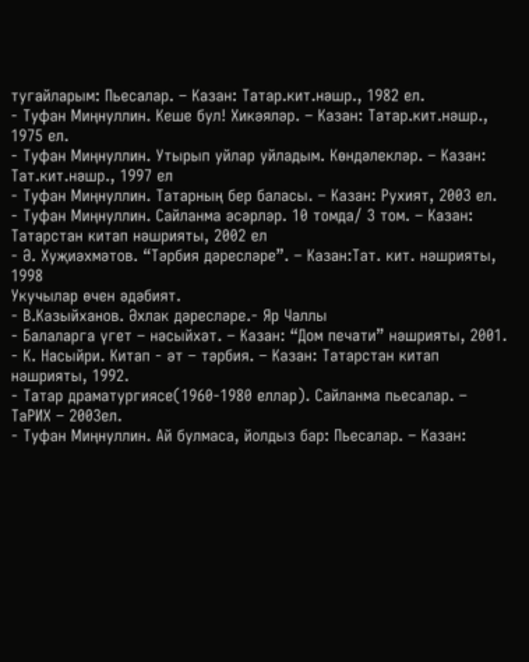тугайларым: Пьесалар. – Казан: Татар.кит.нәшр., 1982 ел.
- Туфан Миңнуллин. Кеше бул! Хикәяләр. – Казан: Татар.кит.нәшр., 1975 ел.
- Туфан Миңнуллин. Утырып уйлар уйладым. Көндәлекләр. – Казан: Тат.кит.нәшр., 1997 ел
- Туфан Миңнуллин. Татарның бер баласы. – Казан: Рухият, 2003 ел.
- Туфан Миңнуллин. Сайланма әсәрләр. 10 томда/ 3 том. – Казан: Татарстан китап нәшрияты, 2002 ел
- Ә. Хуҗиәхмәтов. “Тәрбия дәресләре”. – Казан:Тат. кит. нәшрияты, 1998
Укучылар өчен әдәбият.
- В.Казыйханов. Әхлак дәресләре.- Яр Чаллы
- Балаларга үгет – нәсыйхәт. – Казан: “Дом печати” нәшрияты, 2001.
- К. Насыйри. Китап - әт – тәрбия. – Казан: Татарстан китап нәшрияты, 1992.
- Татар драматургиясе(1960-1980 еллар). Сайланма пьесалар. – ТаРИХ – 2003ел.
- Туфан Миңнуллин. Ай булмаса, йолдыз бар: Пьесалар. – Казан: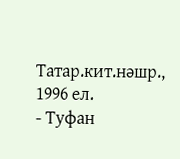Татар.кит.нәшр., 1996 ел.
- Туфан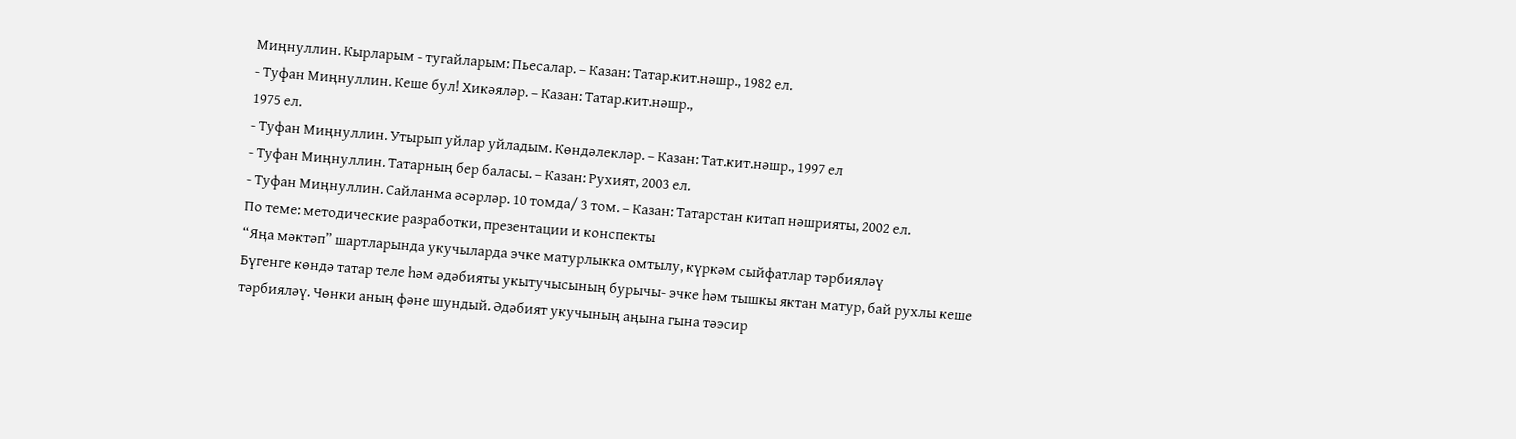Миңнуллин. Кырларым - тугайларым: Пьесалар. – Казан: Татар.кит.нәшр., 1982 ел.
- Туфан Миңнуллин. Кеше бул! Хикәяләр. – Казан: Татар.кит.нәшр.,
1975 ел.
- Туфан Миңнуллин. Утырып уйлар уйладым. Көндәлекләр. – Казан: Тат.кит.нәшр., 1997 ел
- Туфан Миңнуллин. Татарның бер баласы. – Казан: Рухият, 2003 ел.
- Туфан Миңнуллин. Сайланма әсәрләр. 10 томда/ 3 том. – Казан: Татарстан китап нәшрияты, 2002 ел.
По теме: методические разработки, презентации и конспекты
“Яңа мәктәп” шартларында укучыларда эчке матурлыкка омтылу, күркәм сыйфатлар тәрбияләү
Бүгенге көндә татар теле һәм әдәбияты укытучысының бурычы- эчке һәм тышкы яктан матур, бай рухлы кеше тәрбияләү. Чөнки аның фәне шундый. Әдәбият укучының аңына гына тәэсир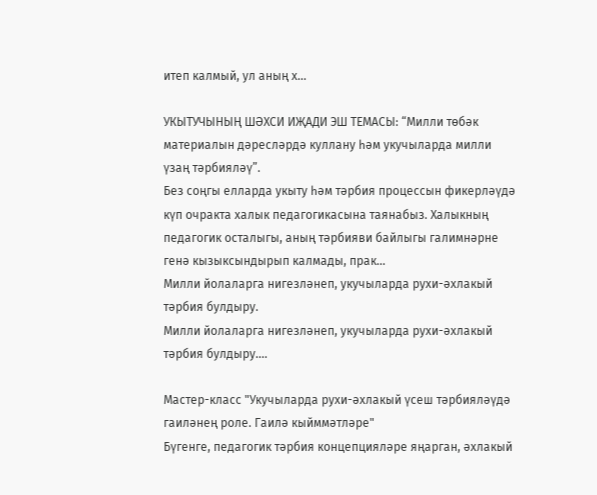итеп калмый, ул аның х...

УКЫТУЧЫНЫҢ ШӘХСИ ИҖАДИ ЭШ ТЕМАСЫ: “Милли төбәк материалын дәресләрдә куллану һәм укучыларда милли үзаң тәрбияләү”.
Без соңгы елларда укыту һәм тәрбия процессын фикерләүдә күп очракта халык педагогикасына таянабыз. Халыкның педагогик осталыгы, аның тәрбияви байлыгы галимнәрне генә кызыксындырып калмады, прак...
Милли йолаларга нигезләнеп, укучыларда рухи-әхлакый тәрбия булдыру.
Милли йолаларга нигезләнеп, укучыларда рухи-әхлакый тәрбия булдыру....

Мастер-класс "Укучыларда рухи-әхлакый үсеш тәрбияләүдә гаиләнең роле. Гаилә кыйммәтләре"
Бүгенге, педагогик тәрбия концепцияләре яңарган, әхлакый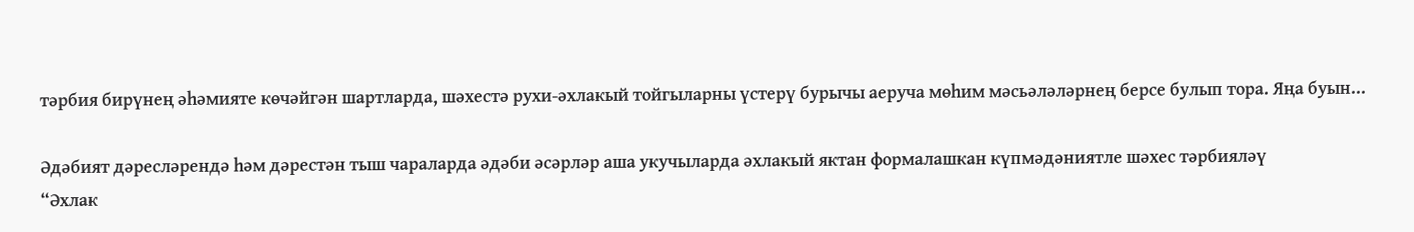тәрбия бирүнең әһәмияте көчәйгән шартларда, шәхестә рухи-әхлакый тойгыларны үстерү бурычы аеруча мөһим мәсьәләләрнең берсе булып тора. Яңа буын...

Әдәбият дәресләрендә һәм дәрестән тыш чараларда әдәби әсәрләр аша укучыларда әхлакый яктан формалашкан күпмәдәниятле шәхес тәрбияләү
“Әхлак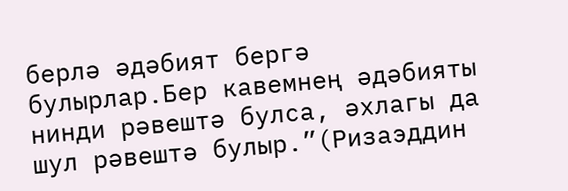берлә әдәбият бергә булырлар.Бер кавемнең әдәбияты нинди рәвештә булса, әхлагы да шул рәвештә булыр.”(Ризаэддин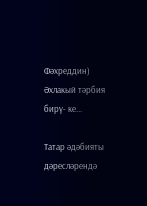Фәхреддин) Әхлакый тәрбия бирү- ке...

Татар әдәбияты дәресләрендә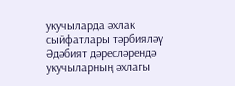укучыларда әхлак сыйфатлары тәрбияләү
Әдәбият дәресләрендә укучыларның әхлагы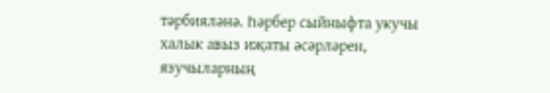тәрбияләнә. Һәрбер сыйныфта укучы халык авыз иҗаты әсәрләрен, язучыларның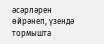әсәрләрен өйрәнеп, үзендә тормышта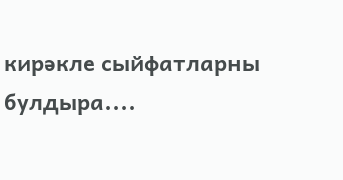кирәкле сыйфатларны булдыра....